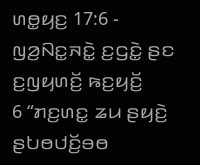ꤛꤥ꤭ꤟꤢ꤬ 17:6 - ꤜꤤ꤬ꤡꤢ꤭ꤏꤢꤧ꤭ ꤢ꤬ꤞꤢꤧ꤭ ꤔꤢ ꤢ꤬ꤜꤟꤛꤢꤩ꤬ ꤒꤢ꤬ꤟꤢꤩ꤬
6 “ꤊꤢ꤬ꤛꤢ꤭ ꤘꤣ ꤔꤟꤢꤧ꤬ ꤔꤝꤥꤓꤢꤩ꤬ꤋꤥ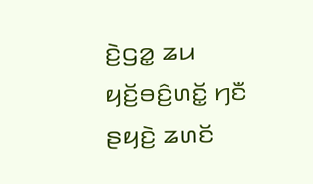ꤢꤧ꤬ꤞꤤ꤭ ꤘꤣ ꤟꤢꤩ꤬ꤋꤢꤨ꤬ꤛꤢꤩ꤭ ꤚꤢꤪ ꤔꤟꤢꤧ꤬ ꤘꤛꤢꤩ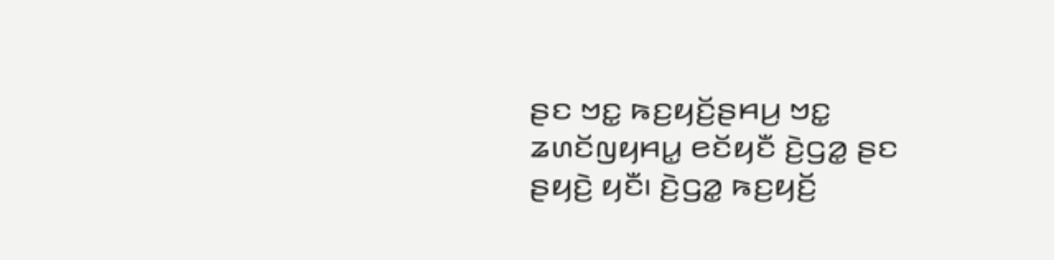ꤔꤢ ꤠꤢ꤭ ꤒꤢ꤬ꤟꤢꤩ꤬ꤔꤌꤣ꤬ ꤠꤢ꤭ ꤘꤛꤢꤩꤜꤟꤌꤣ꤭ ꤕꤢꤩꤟꤢꤪ ꤢꤧ꤬ꤞꤤ꤭ ꤔꤢ ꤔꤟꤢꤧ꤬ ꤟꤢꤪ꤯ ꤢꤧ꤬ꤞꤤ꤭ ꤒꤢ꤬ꤟꤢꤩ꤬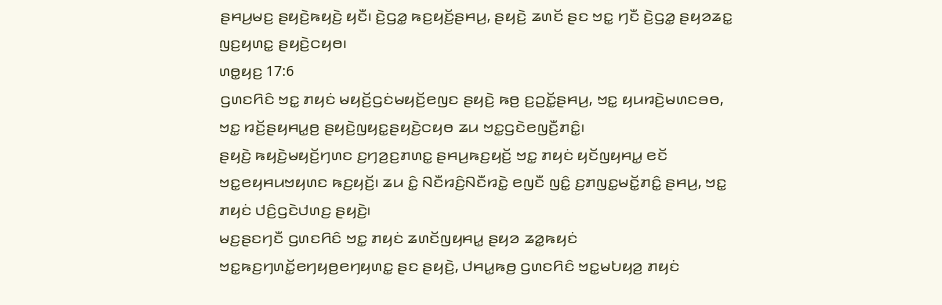ꤔꤌꤣ꤬ꤗꤢ꤬ ꤔꤟꤢꤧ꤬ꤒꤟꤢꤧ꤬ ꤟꤢꤪ꤯ ꤢꤧ꤬ꤞꤤ꤭ ꤒꤢ꤬ꤟꤢꤩ꤬ꤔꤌꤣ꤬, ꤔꤟꤢꤧ꤬ ꤘꤛꤢꤩ ꤔꤢ ꤠꤢ꤭ ꤚꤢꤪ ꤢꤧ꤬ꤞꤤ꤭ ꤔꤟꤤꤘꤢ꤭ ꤜꤢ꤬ꤟꤛꤢ꤭ ꤔꤟꤢꤧ꤬ꤍꤟꤥ꤯
ꤛꤥ꤭ꤟꤢ꤬ 17:6
ꤞꤛꤢꤖꤢꤨ ꤠꤢ꤭ ꤊꤟꤢꤦ ꤗꤟꤢꤩ꤬ꤞꤢꤦꤗꤟꤢꤩ꤬ꤕꤜꤢ ꤔꤟꤢꤧ꤬ ꤒꤥ꤬ ꤢ꤬ꤑꤢꤩ꤭ꤔꤌꤣ꤬, ꤠꤢ꤭ ꤟꤣꤙꤢꤧ꤬ꤗꤛꤢꤋꤥ, ꤠꤢ꤭ ꤙꤢꤩ꤬ꤔꤟꤌꤣ꤭ꤥ꤬ ꤔꤟꤢꤧ꤬ꤜꤟꤢ꤭ꤔꤟꤢꤧ꤬ꤍꤟꤥ ꤘꤣ ꤠꤢ꤭ꤞꤢꤧꤕꤜꤢꤪ꤬ꤊꤢꤨ꤭꤯
ꤔꤟꤢꤧ꤬ ꤒꤟꤢꤧ꤬ꤗꤟꤢꤩ꤬ꤚꤛꤢ ꤢ꤬ꤚꤤ꤬ꤢ꤬ꤊꤛꤢ꤭ ꤔꤌꤣ꤬ꤒꤢ꤬ꤟꤢꤩ꤬ ꤠꤢ꤭ ꤊꤟꤢꤦ ꤟꤢꤩꤜꤟꤌꤣ꤭ ꤕꤢꤩ ꤠꤢ꤭ꤕꤟꤌꤣꤠꤟꤛꤢ ꤒꤢ꤬ꤟꤢꤩ꤬꤯ ꤘꤣ ꤢꤨ꤭ ꤡꤢꤪꤙꤢꤨ꤬ꤡꤢꤪꤙꤢꤧ꤭ ꤕꤜꤢꤪ ꤜꤢꤨ꤭ ꤢ꤬ꤊꤜꤢ꤭ꤗꤢꤩ꤭ꤊꤢꤨ꤭ ꤔꤌꤣ꤬, ꤠꤢ꤭ ꤊꤟꤢꤦ ꤓꤢꤨ꤬ꤞꤢꤧꤓꤛꤢ꤬ ꤔꤟꤢꤧ꤬꤯
ꤗꤢ꤬ꤔꤢꤚꤢꤪ ꤞꤛꤢꤖꤢꤨ ꤠꤢ꤭ ꤊꤟꤢꤦ ꤘꤛꤢꤩꤜꤟꤌꤣ꤭ ꤔꤟꤤ ꤘꤤ꤭ꤒꤟꤢꤦ ꤠꤢ꤭ꤒꤢ꤬ꤚꤛꤢꤩ꤭ꤕꤚꤟꤥ꤬ꤕꤚꤟꤛꤢ꤭ ꤔꤢ ꤔꤟꤢꤧ꤬, ꤓꤌꤣ꤭ꤒꤥ꤬ ꤞꤛꤢꤖꤢꤨ ꤠꤢ꤭ꤗꤝꤟꤤ꤬ ꤊꤟꤢꤦ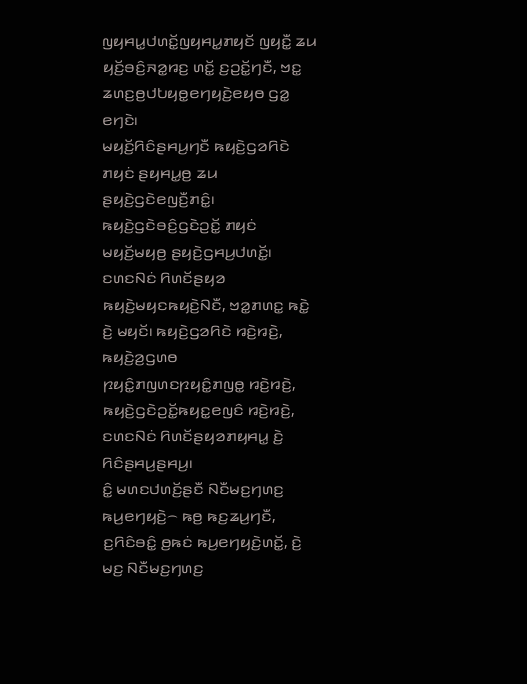ꤜꤟꤌꤣ꤭ꤓꤛꤢꤩ꤭ꤜꤟꤌꤣ꤭ꤊꤟꤢꤩ ꤜꤟꤢꤪ꤭ ꤘꤣ ꤟꤢꤩ꤬ꤋꤢꤨ꤬ꤏꤤ꤭ꤙꤢ꤬ ꤛꤢꤩ꤭ ꤢ꤬ꤑꤢꤩ꤭ꤚꤢꤪ, ꤠꤢ꤭ ꤘꤛꤢ꤬ꤥ꤬ꤓꤝꤟꤥ꤭ꤕꤚꤟꤢꤧ꤬ꤕꤟꤥ ꤞꤤ꤭ ꤕꤚꤢꤧ꤯
ꤗꤟꤢꤩ꤬ꤖꤢꤨꤔꤌꤣ꤬ꤚꤢꤪ ꤒꤟꤢꤧ꤬ꤞꤤꤖꤢꤧ ꤊꤟꤢꤦ ꤔꤟꤌꤣ꤭ꤥ꤬ ꤘꤣ ꤔꤟꤢꤧ꤬ꤞꤢꤧꤕꤜꤢꤪ꤬ꤊꤢꤨ꤭꤯ ꤒꤟꤢꤧ꤬ꤞꤢꤧꤋꤢꤨ꤬ꤞꤢꤧꤑꤢꤩ꤭ ꤊꤟꤢꤦ ꤗꤟꤢꤩ꤬ꤗꤟꤥ꤬ ꤔꤟꤢꤧ꤬ꤞꤌꤣ꤬ꤓꤛꤢꤩ꤭꤯
ꤢꤛꤢꤡꤢꤦ ꤖꤛꤢꤩꤔꤟꤤ ꤒꤟꤢꤧ꤬ꤗꤟꤢꤒꤟꤢꤧ꤬ꤡꤢꤪ, ꤠꤤ꤭ꤊꤛꤢ꤭ ꤒꤢꤧ꤭ ꤢꤧ꤬ ꤗꤟꤢꤩ꤯ ꤒꤟꤢꤧ꤬ꤞꤤꤖꤢꤧ ꤙꤢꤧ꤬ꤙꤢꤧ꤬, ꤒꤟꤢꤧ꤬ꤤ꤬ꤞꤛꤥ ꤐꤟꤢꤨ꤭ꤊꤜꤛꤢꤐꤟꤢꤨ꤭ꤊꤜꤥ꤭ ꤙꤢꤧ꤬ꤙꤢꤧ꤬, ꤒꤟꤢꤧ꤬ꤞꤢꤧꤑꤢꤩ꤭ꤒꤟꤢ꤭ꤕꤜꤢꤨ ꤙꤢꤧ꤬ꤙꤢꤧ꤬, ꤢꤛꤢꤡꤢꤦ ꤖꤛꤢꤩꤔꤟꤤꤊꤟꤌꤣ꤭ ꤢꤧ꤬ ꤖꤢꤨꤔꤌꤣ꤬ꤔꤌꤣ꤬꤯
ꤢꤨ꤭ ꤗꤛꤢꤓꤛꤢꤩ꤬ꤔꤢꤪ ꤡꤢꤪꤗꤢ꤬ꤚꤛꤢ꤬ ꤒꤣ꤬ꤕꤚꤟꤢꤧ꤬꤮ ꤒꤥ꤬ ꤒꤢ꤬ꤘꤣ꤬ꤚꤢꤪ, ꤢ꤬ꤖꤢꤨꤋꤢꤨ꤭ ꤥ꤬ꤒꤢꤦ ꤒꤣ꤬ꤕꤚꤟꤢꤧ꤬ꤛꤢꤩ꤭, ꤢꤧ꤬ ꤗꤢ꤬ ꤡꤢꤪꤗꤢ꤬ꤚꤛꤢ꤬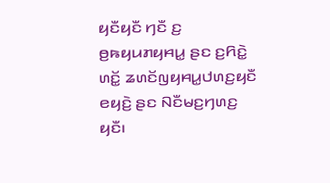ꤟꤢꤪꤟꤢꤪ ꤚꤢꤪ ꤢ꤬ ꤥ꤬ꤒꤟꤣꤊꤟꤌꤣ꤭ ꤔꤢ ꤢ꤬ꤖꤢꤧ꤭ ꤛꤢꤩ꤭ ꤘꤛꤢꤩꤜꤟꤌꤣ꤭ꤓꤛꤢ꤬ꤟꤢꤪ ꤕꤟꤢꤧ꤬ ꤔꤢ ꤡꤢꤪꤗꤢ꤬ꤚꤛꤢ꤬ ꤟꤢꤪ꤯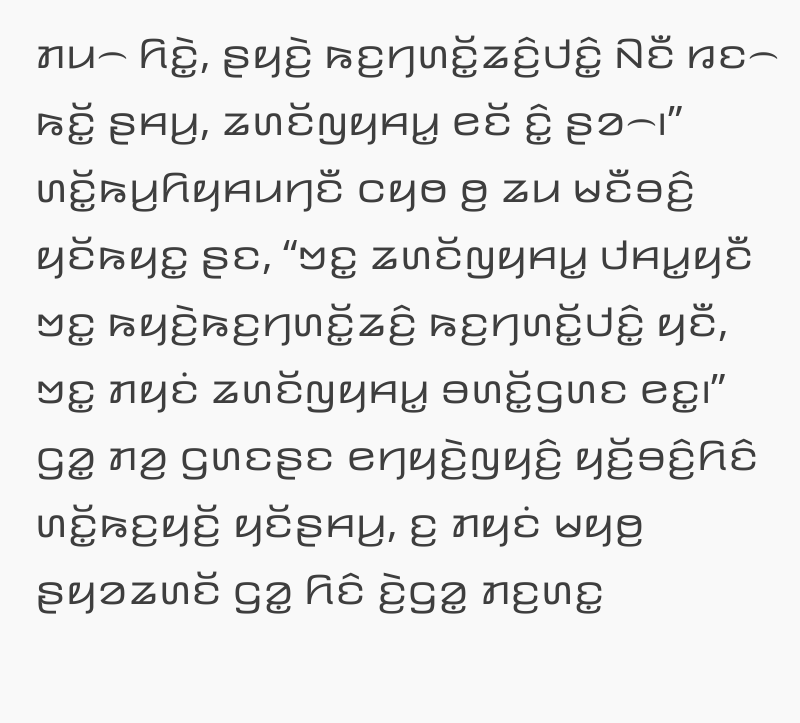ꤊꤣ꤮ ꤖꤢꤧ꤭, ꤔꤟꤢꤧ꤬ ꤒꤢ꤬ꤚꤛꤢꤩ꤭ꤘꤢꤨ꤬ꤓꤢꤨ꤭ ꤡꤢꤪ ꤙꤢ꤮ ꤒꤢꤩ꤭ ꤔꤌꤣ꤬, ꤘꤛꤢꤩꤜꤟꤌꤣ꤭ ꤕꤢꤩ ꤢꤨ꤭ ꤔꤤ꤮꤯” ꤛꤢꤩ꤭ꤒꤣ꤬ꤖꤟꤌꤣꤚꤢꤪ ꤍꤟꤥ ꤥ꤬ ꤘꤣ ꤗꤢꤪꤋꤢꤨ꤬ ꤟꤢꤩꤒꤟꤢ꤭ ꤔꤢ, “ꤠꤢ꤭ ꤘꤛꤢꤩꤜꤟꤌꤣ꤭ ꤓꤌꤣ꤭ꤟꤢꤪ ꤠꤢ꤭ ꤒꤟꤢꤧ꤬ꤒꤢ꤬ꤚꤛꤢꤩ꤭ꤘꤢꤨ꤬ ꤒꤢ꤬ꤚꤛꤢꤩ꤭ꤓꤢꤨ꤭ ꤟꤢꤪ, ꤠꤢ꤭ ꤊꤟꤢꤦ ꤘꤛꤢꤩꤜꤟꤌꤣ꤭ ꤋꤛꤢꤩ꤭ꤞꤛꤢ ꤕꤢ꤭꤯”
ꤞꤤ꤭ ꤊꤤ꤬ ꤞꤛꤢꤔꤢ ꤕꤚꤟꤢꤧ꤬ꤜꤟꤢꤨ꤬ ꤟꤢꤩ꤬ꤋꤢꤨ꤬ꤖꤢꤨ ꤛꤢꤩ꤭ꤒꤢ꤬ꤟꤢꤩ꤬ ꤟꤢꤩꤔꤌꤣ꤬, ꤢ꤬ ꤊꤟꤢꤦ ꤗꤟꤥ꤬ ꤔꤟꤤꤘꤛꤢꤩ ꤞꤤ꤭ ꤖꤢꤨ ꤢꤧ꤬ꤞꤤ꤭ ꤊꤢ꤬ꤛꤢ꤭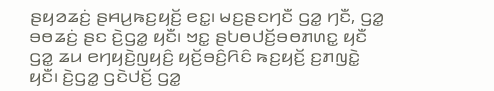ꤔꤟꤤꤘꤢꤦ꤬ ꤔꤌꤣ꤬ꤒꤢ꤬ꤟꤢꤩ꤬ ꤕꤢ꤭꤯ ꤗꤢ꤬ꤔꤢꤚꤢꤪ ꤞꤤ꤭ ꤚꤢꤪ, ꤞꤤ꤭ ꤋꤥꤘꤢꤦ꤬ ꤔꤢ ꤢꤧ꤬ꤞꤤ꤭ ꤟꤢꤪ꤯ ꤠꤢ꤭ ꤔꤝꤥꤓꤢꤩ꤬ꤋꤥꤊꤛꤢ꤭ ꤟꤢꤪ ꤞꤤ꤭ ꤘꤣ ꤕꤚꤟꤢꤧ꤬ꤜꤟꤢꤨ꤬ ꤟꤢꤩ꤬ꤋꤢꤨ꤬ꤖꤢꤨ ꤒꤢ꤬ꤟꤢꤩ꤬ ꤢ꤬ꤊꤜꤢꤧ꤭ ꤟꤢꤪ꤯ ꤢꤧ꤬ꤞꤤ꤭ ꤞꤢꤧꤓꤢꤩ꤬ ꤞꤤ꤭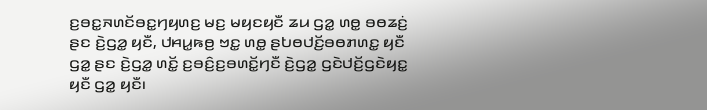ꤢ꤬ꤋꤢ꤭ꤏꤛꤢꤩꤋꤢ꤭ꤚꤟꤛꤢ꤬ ꤗꤢ꤬ ꤗꤟꤢꤟꤢꤪ ꤘꤣ ꤞꤤ꤭ ꤛꤥ꤭ ꤋꤥꤘꤢꤦ꤬ ꤔꤢ ꤢꤧ꤬ꤞꤤ꤭ ꤟꤢꤪ, ꤓꤌꤣ꤭ꤒꤥ꤬ ꤠꤢ꤭ ꤛꤥ꤭ ꤔꤝꤥꤓꤢꤩ꤬ꤋꤥꤊꤛꤢ꤭ ꤟꤢꤪ ꤞꤤ꤭ ꤔꤢ ꤢꤧ꤬ꤞꤤ꤭ ꤛꤢꤩ꤭ ꤢ꤬ꤋꤢꤨ꤬ꤢ꤬ꤋꤛꤢꤩ꤭ꤚꤢꤪ ꤢꤧ꤬ꤞꤤ꤭ ꤞꤢꤧꤓꤢꤩ꤬ꤞꤢꤧꤟꤢ꤭ ꤟꤢꤪ ꤞꤤ꤭ ꤟꤢꤪ꤯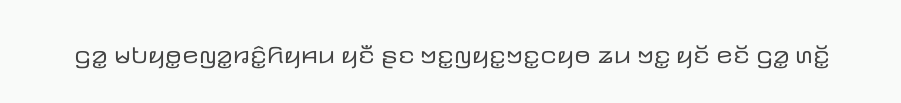ꤞꤤ꤭ ꤗꤝꤟꤥ꤭ꤕꤜꤤ꤭ꤙꤢꤨ꤭ꤖꤟꤌꤣ ꤟꤢꤪ ꤔꤢ ꤠꤢ꤭ꤜꤟꤢ꤭ꤠꤢ꤭ꤍꤟꤥ ꤘꤣ ꤠꤢ꤭ ꤟꤢꤩ ꤕꤢꤩ ꤞꤤ꤭ ꤛꤢꤩ꤭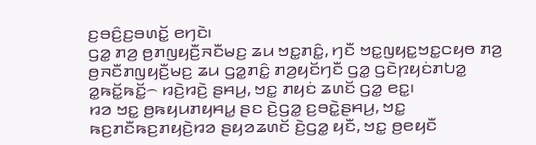ꤢ꤬ꤋꤢꤨ꤬ꤢ꤬ꤋꤛꤢꤩ꤭ ꤕꤚꤢꤧ꤯
ꤞꤤ꤭ ꤊꤤ꤬ ꤥ꤬ꤊꤜꤟꤢꤪ꤬ꤏꤢꤪꤗꤢ꤬ ꤘꤣ ꤠꤢ꤭ꤊꤢꤨ꤭, ꤚꤢꤪ ꤠꤢ꤭ꤜꤟꤢ꤭ꤠꤢ꤭ꤍꤟꤥ ꤊꤤ꤬ ꤥ꤬ꤏꤢꤪꤊꤜꤟꤢꤪ꤬ꤗꤢ꤬ ꤘꤣ ꤞꤤ꤭ꤊꤢꤨ꤭ ꤊꤤ꤬ꤟꤢꤩꤚꤢꤪ ꤞꤤ꤭ ꤞꤢꤧꤐꤟꤢꤦꤊꤝꤤ꤭ ꤤ꤭ꤒꤢꤩ꤭ꤒꤢꤩ꤭꤮ ꤙꤢꤧ꤬ꤙꤢꤧ꤬ ꤔꤌꤣ꤬, ꤠꤢ꤭ ꤊꤟꤢꤦ ꤘꤛꤢꤩ ꤞꤤ꤭ ꤕꤢ꤭꤯
ꤙꤤ ꤠꤢ꤭ ꤥ꤬ꤒꤟꤣꤊꤟꤌꤣ꤭ ꤔꤢ ꤢꤧ꤬ꤞꤤ꤭ ꤢ꤬ꤋꤢꤧ꤭ꤔꤌꤣ꤬, ꤠꤢ꤭ ꤒꤢ꤬ꤊꤢꤪꤒꤢ꤬ꤊꤟꤢꤧ꤬ꤙꤤ ꤔꤟꤤꤘꤛꤢꤩ ꤢꤧ꤬ꤞꤤ꤭ ꤟꤢꤪ, ꤠꤢ꤭ ꤥ꤬ꤕꤟꤢꤪ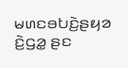ꤗꤛꤢꤋꤝꤢꤧ꤬ꤔꤟꤤ ꤢꤧ꤬ꤞꤤ꤭ ꤔꤢ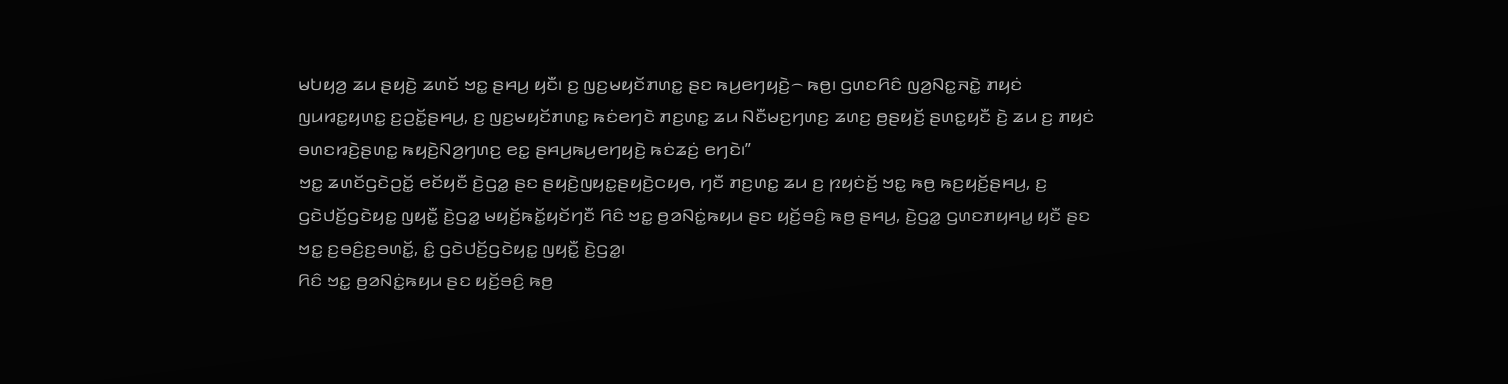ꤗꤝꤟꤤ꤬ ꤘꤣ ꤔꤟꤢꤧ꤬ ꤘꤛꤢꤩ ꤠꤢ꤭ ꤔꤌꤣ꤬ ꤟꤢꤪ꤯ ꤢ꤬ ꤜꤢ꤬ꤗꤟꤢꤩꤊꤛꤢ꤭ ꤔꤢ ꤒꤣ꤬ꤕꤚꤟꤢꤧ꤬꤮ ꤒꤥ꤬꤯ ꤞꤛꤢꤖꤢꤨ ꤜꤤ꤬ꤡꤢ꤭ꤏꤢꤧ꤭ ꤊꤟꤢꤦ ꤜꤣꤙꤢ꤭ꤟꤛꤢ꤭ ꤢ꤬ꤑꤢꤩ꤭ꤔꤌꤣ꤬, ꤢ꤬ ꤜꤢ꤬ꤗꤟꤢꤩꤊꤛꤢ꤭ ꤒꤢꤦꤕꤚꤢꤧ ꤊꤢ꤬ꤛꤢ꤭ ꤘꤣ ꤡꤢꤪꤗꤢ꤬ꤚꤛꤢ꤬ ꤘꤛꤢ꤬ ꤥ꤬ꤔꤟꤢꤩ꤬ ꤔꤛꤢ꤭ꤟꤢꤪ ꤢꤧ꤬ ꤘꤣ ꤢ꤬ ꤊꤟꤢꤦ ꤋꤛꤢꤙꤢꤧ꤬ꤔꤛꤢ꤭ ꤒꤟꤢꤧ꤬ꤡꤤ꤬ꤚꤛꤢ꤬ ꤕꤢ꤭ ꤔꤌꤣ꤬ꤒꤣ꤬ꤕꤚꤟꤢꤧ꤬ ꤒꤢꤦꤘꤢꤦ꤬ ꤕꤚꤢꤧ꤯”
ꤠꤢ꤭ ꤘꤛꤢꤩꤞꤢꤧꤑꤢꤩ꤭ ꤕꤢꤩꤟꤢꤪ ꤢꤧ꤬ꤞꤤ꤭ ꤔꤢ ꤔꤟꤢꤧ꤬ꤜꤟꤢ꤭ꤔꤟꤢꤧ꤬ꤍꤟꤥ, ꤚꤢꤪ ꤊꤢ꤬ꤛꤢ꤭ ꤘꤣ ꤢ꤬ ꤐꤟꤢꤦꤢꤩ꤬ ꤠꤢ꤭ ꤒꤥ꤬ ꤒꤢ꤬ꤟꤢꤩ꤬ꤔꤌꤣ꤬, ꤢ꤬ ꤞꤢꤧꤓꤢꤩ꤬ꤞꤢꤧꤟꤢ꤭ ꤜꤟꤢꤪ꤭ ꤢꤧ꤬ꤞꤤ꤭ ꤗꤟꤢꤩ꤬ꤒꤢꤩ꤭ꤟꤢꤩꤚꤢꤪ ꤖꤢꤨ ꤠꤢ꤭ ꤥ꤬ꤤꤡꤢꤦ꤭ꤒꤟꤣ ꤔꤢ ꤟꤢꤩ꤬ꤋꤢꤨ꤬ ꤒꤥ꤬ ꤔꤌꤣ꤬, ꤢꤧ꤬ꤞꤤ꤭ ꤞꤛꤢꤊꤟꤌꤣ꤭ ꤟꤢꤪ ꤔꤢ ꤠꤢ꤭ ꤢ꤬ꤋꤢꤨ꤬ꤢ꤬ꤋꤛꤢꤩ꤭, ꤢꤨ꤭ ꤞꤢꤧꤓꤢꤩ꤬ꤞꤢꤧꤟꤢ꤭ ꤜꤟꤢꤪ꤭ ꤢꤧ꤬ꤞꤤ꤭꤯
ꤖꤢꤨ ꤠꤢ꤭ ꤥ꤬ꤤꤡꤢꤦ꤭ꤒꤟꤣ ꤔꤢ ꤟꤢꤩ꤬ꤋꤢꤨ꤬ ꤒꤥ꤬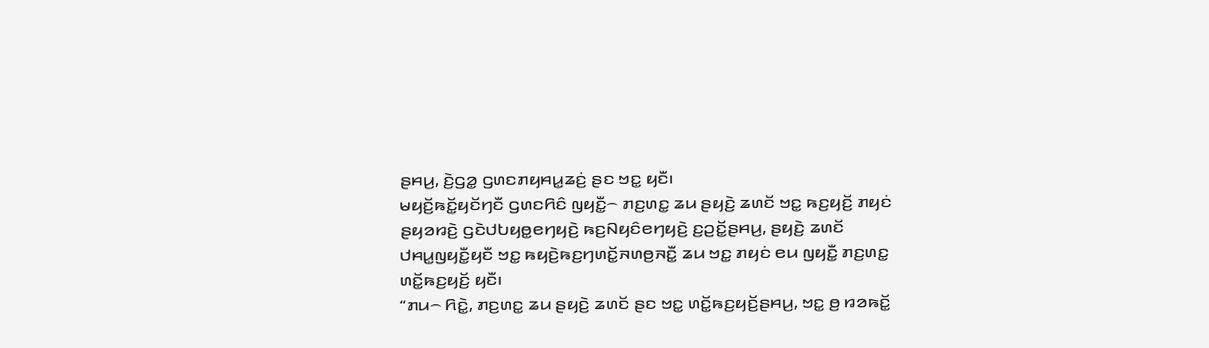ꤔꤌꤣ꤬, ꤢꤧ꤬ꤞꤤ꤭ ꤞꤛꤢꤊꤟꤌꤣ꤭ꤘꤢꤦ꤬ ꤔꤢ ꤠꤢ꤭ ꤟꤢꤪ꤯
ꤗꤟꤢꤩ꤬ꤒꤢꤩ꤭ꤟꤢꤩꤚꤢꤪ ꤞꤛꤢꤖꤢꤨ ꤜꤟꤢꤪ꤭꤮ ꤊꤢ꤬ꤛꤢ꤭ ꤘꤣ ꤔꤟꤢꤧ꤬ ꤘꤛꤢꤩ ꤠꤢ꤭ ꤒꤢ꤬ꤟꤢꤩ꤬ ꤊꤟꤢꤦ ꤔꤟꤤꤙꤢꤧ꤬ ꤞꤢꤧꤓꤝꤟꤥ꤭ꤕꤚꤟꤢꤧ꤬ ꤒꤢ꤬ꤡꤟꤢꤨꤕꤚꤟꤢꤧ꤬ ꤢ꤬ꤑꤢꤩ꤭ꤔꤌꤣ꤬, ꤔꤟꤢꤧ꤬ ꤘꤛꤢꤩ ꤓꤌꤣ꤭ꤜꤟꤢꤪ꤭ꤟꤢꤪ ꤠꤢ꤭ ꤒꤟꤢꤧ꤬ꤒꤢ꤬ꤚꤛꤢꤩ꤭ꤏꤛꤥ꤬ꤏꤢꤪ꤭ ꤘꤣ ꤠꤢ꤭ ꤊꤟꤢꤦ ꤕꤣ ꤜꤟꤢꤪ꤭ ꤊꤢ꤬ꤛꤢ꤭ ꤛꤢꤩ꤭ꤒꤢ꤬ꤟꤢꤩ꤬ ꤟꤢꤪ꤯
“ꤊꤣ꤮ ꤖꤢꤧ꤭, ꤊꤢ꤬ꤛꤢ꤭ ꤘꤣ ꤔꤟꤢꤧ꤬ ꤘꤛꤢꤩ ꤔꤢ ꤠꤢ꤭ ꤛꤢꤩ꤭ꤒꤢ꤬ꤟꤢꤩ꤬ꤔꤌꤣ꤬, ꤠꤢ꤭ ꤥ꤬ ꤙꤤꤒꤢꤩ꤭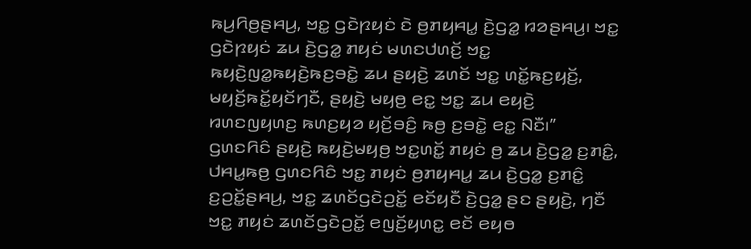ꤒꤣ꤬ꤖꤥ꤬ꤔꤌꤣ꤬, ꤠꤢ꤭ ꤞꤢꤧꤐꤟꤢꤦ ꤢꤧ ꤥ꤬ꤊꤟꤌꤣ꤭ ꤢꤧ꤬ꤞꤤ꤭ ꤙꤤꤔꤌꤣ꤬꤯ ꤠꤢ꤭ ꤞꤢꤧꤐꤟꤢꤦ ꤘꤣ ꤢꤧ꤬ꤞꤤ꤭ ꤊꤟꤢꤦ ꤗꤛꤢꤓꤛꤢꤩ꤬ ꤠꤢ꤭ ꤒꤟꤢꤧ꤬ꤜꤤ꤭ꤒꤟꤢꤧ꤬ꤒꤢ꤬ꤋꤢꤧ꤭ ꤘꤣ ꤔꤟꤢꤧ꤬ ꤘꤛꤢꤩ ꤠꤢ꤭ ꤛꤢꤩ꤭ꤒꤢ꤬ꤟꤢꤩ꤬, ꤗꤟꤢꤩ꤬ꤒꤢꤩ꤭ꤟꤢꤩꤚꤢꤪ, ꤔꤟꤢꤧ꤬ ꤗꤟꤥ꤬ ꤕꤢ꤭ ꤠꤢ꤭ ꤘꤣ ꤕꤟꤢꤧ꤬ ꤙꤛꤢꤜꤟꤛꤢ꤬ ꤒꤛꤢ꤬ꤟꤤ ꤟꤢꤩ꤬ꤋꤢꤨ꤬ ꤒꤥ꤬ ꤢ꤬ꤋꤢꤧ꤭ ꤕꤢ꤭ ꤡꤢꤪ꤯”
ꤞꤛꤢꤖꤢꤨ ꤔꤟꤢꤧ꤬ ꤒꤟꤢꤧ꤬ꤗꤟꤥ꤬ ꤠꤢ꤭ꤛꤢꤩ꤭ ꤊꤟꤢꤦ ꤥ꤬ ꤘꤣ ꤢꤧ꤬ꤞꤤ꤭ ꤢ꤬ꤊꤢꤨ꤭, ꤓꤌꤣ꤭ꤒꤥ꤬ ꤞꤛꤢꤖꤢꤨ ꤠꤢ꤭ ꤊꤟꤢꤦ ꤥ꤬ꤊꤟꤌꤣ꤭ ꤘꤣ ꤢꤧ꤬ꤞꤤ꤭ ꤢ꤬ꤊꤢꤨ꤭ ꤢ꤬ꤑꤢꤩ꤭ꤔꤌꤣ꤬, ꤠꤢ꤭ ꤘꤛꤢꤩꤞꤢꤧꤑꤢꤩ꤭ ꤕꤢꤩꤟꤢꤪ ꤢꤧ꤬ꤞꤤ꤭ ꤔꤢ ꤔꤟꤢꤧ꤬, ꤚꤢꤪ ꤠꤢ꤭ ꤊꤟꤢꤦ ꤘꤛꤢꤩꤞꤢꤧꤑꤢꤩ꤭ ꤕꤜꤢꤩ꤬ꤟꤛꤢ꤭ ꤕꤢꤩ ꤕꤟꤥ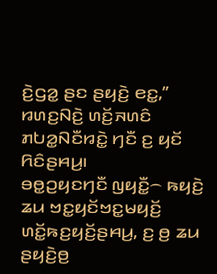ꤢꤧ꤬ꤞꤤ꤭ ꤔꤢ ꤔꤟꤢꤧ꤬ ꤕꤢ꤭,” ꤙꤛꤢ꤬ꤡꤢꤧ꤬ ꤛꤢꤩ꤬ꤏꤛꤢꤨ ꤊꤝꤤ꤭ꤡꤢꤪꤙꤢꤧ꤭ ꤚꤢꤪ ꤢ꤬ ꤟꤢꤩ ꤖꤢꤨꤔꤌꤣ꤬꤯
ꤋꤥ꤭ꤑꤟꤢꤚꤢꤪ ꤜꤟꤢꤪ꤭꤮ ꤒꤟꤢꤧ꤬ ꤘꤣ ꤠꤢ꤭ꤟꤢꤩꤠꤢ꤭ꤗꤟꤢꤩ꤬ ꤛꤢꤩ꤭ꤒꤢ꤬ꤟꤢꤩ꤬ꤔꤌꤣ꤬, ꤢ꤬ ꤥ꤬ ꤘꤣ ꤔꤟꤢꤧ꤬ꤥ꤬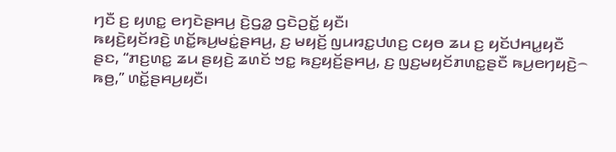ꤚꤢꤪ ꤢ꤬ ꤟꤛꤢ꤭ ꤕꤚꤢꤧꤔꤌꤣ꤬ ꤢꤧ꤬ꤞꤤ꤭ ꤞꤢꤧꤑꤢꤩ꤭ ꤟꤢꤪ꤯
ꤒꤟꤢꤧ꤬ꤟꤢꤩꤙꤢꤧ꤬ ꤛꤢꤩ꤭ꤒꤣ꤬ꤗꤢꤦ꤭ꤔꤌꤣ꤬, ꤢ꤬ ꤗꤟꤢꤩ꤬ ꤜꤣꤙꤢ꤭ꤓꤛꤢ꤬ ꤍꤟꤥ ꤘꤣ ꤢ꤬ ꤟꤢꤩꤓꤌꤣ꤭ꤟꤢꤪ ꤔꤢ, “ꤊꤢ꤬ꤛꤢ꤭ ꤘꤣ ꤔꤟꤢꤧ꤬ ꤘꤛꤢꤩ ꤠꤢ꤭ ꤒꤢ꤬ꤟꤢꤩ꤬ꤔꤌꤣ꤬, ꤢ꤬ ꤜꤢ꤬ꤗꤟꤢꤩꤊꤛꤢ꤭ꤔꤢꤪ ꤒꤣ꤬ꤕꤚꤟꤢꤧ꤬꤮ ꤒꤥ꤬,” ꤛꤢꤩ꤭ꤔꤌꤣ꤬ꤟꤢꤪ꤯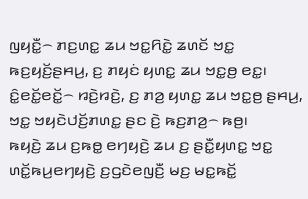ꤜꤟꤢꤪ꤭꤮ ꤊꤢ꤬ꤛꤢ꤭ ꤘꤣ ꤠꤢ꤭ꤖꤢꤧ꤭ ꤘꤛꤢꤩ ꤠꤢ꤭ ꤒꤢ꤬ꤟꤢꤩ꤬ꤔꤌꤣ꤬, ꤢ꤬ ꤊꤟꤢꤦ ꤟꤛꤢ꤭ ꤘꤣ ꤠꤢ꤭ꤥ꤬ ꤕꤢ꤭꤯ ꤢꤨ꤭ꤕꤢꤩ꤭ꤕꤢꤩ꤭꤮ ꤙꤢꤧ꤬ꤙꤢꤧ꤬, ꤢ꤬ ꤊꤤ꤬ ꤟꤛꤢ꤭ ꤘꤣ ꤠꤢ꤭ꤥ꤬ ꤔꤌꤣ꤬, ꤠꤢ꤭ ꤠꤟꤢꤧꤓꤢꤩ꤬ꤊꤛꤢ꤭ ꤔꤢ ꤢꤧ꤬ ꤒꤢ꤬ꤊꤤ꤬꤮ ꤒꤥ꤬꤯
ꤒꤟꤢꤧ꤬ ꤘꤣ ꤢ꤬ꤒꤥ꤭ ꤕꤚꤟꤢꤧ꤬ ꤘꤣ ꤢ꤬ ꤔꤢꤪ꤭ꤟꤛꤢ꤭ ꤠꤢ꤭ ꤛꤢꤩ꤭ꤒꤣ꤬ꤕꤚꤟꤢꤧ꤬ ꤢ꤬ꤞꤢꤧꤕꤜꤢꤪ꤬ ꤗꤢ꤬ ꤗꤢ꤭ꤒꤢꤩ꤭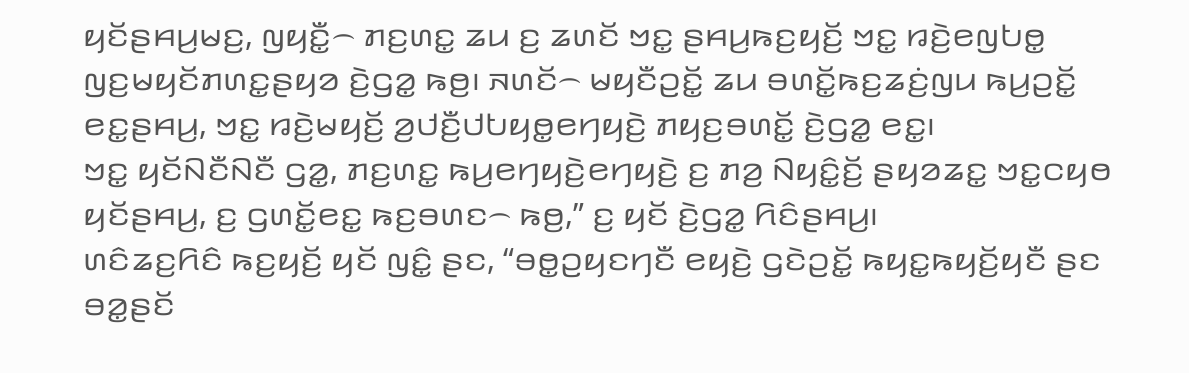ꤟꤢꤩꤔꤌꤣ꤬ꤗꤢ꤬, ꤜꤟꤢꤪ꤭꤮ ꤊꤢ꤬ꤛꤢ꤭ ꤘꤣ ꤢ꤬ ꤘꤛꤢꤩ ꤠꤢ꤭ ꤔꤌꤣ꤬ꤒꤢ꤬ꤟꤢꤩ꤬ ꤠꤢ꤭ ꤙꤢꤧ꤬ꤕꤜꤝꤥ꤭ ꤜꤢ꤬ꤗꤟꤢꤩꤊꤛꤢ꤭ꤔꤟꤤ ꤢꤧ꤬ꤞꤤ꤭ ꤒꤥ꤬꤯ ꤏꤛꤢꤩ꤮ ꤗꤟꤢꤪꤑꤢꤩ꤭ ꤘꤣ ꤋꤛꤢꤩ꤭ꤒꤢ꤬ꤘꤢꤦ꤬ꤜꤣ ꤒꤣ꤬ꤑꤢꤩ꤭ ꤕꤢ꤭ꤔꤌꤣ꤬, ꤠꤢ꤭ ꤙꤢꤧ꤬ꤗꤟꤢꤩ꤬ ꤤ꤬ꤓꤢꤪ꤬ꤓꤝꤟꤥ꤭ꤕꤚꤟꤢꤧ꤬ ꤊꤟꤢ꤬ꤋꤛꤢꤩ꤭ ꤢꤧ꤬ꤞꤤ꤭ ꤕꤢ꤭꤯
ꤠꤢ꤭ ꤟꤢꤩꤡꤢꤪꤡꤢꤪ ꤞꤤ꤭, ꤊꤢ꤬ꤛꤢ꤭ ꤒꤣ꤬ꤕꤚꤟꤢꤧ꤬ꤕꤚꤟꤢꤧ꤬ ꤢ꤬ ꤊꤤ꤬ ꤡꤟꤢꤨ꤭ꤢꤩ꤬ ꤔꤟꤤꤘꤢ꤭ ꤠꤢ꤭ꤍꤟꤥ ꤟꤢꤩꤔꤌꤣ꤬, ꤢ꤬ ꤞꤛꤢꤩ꤭ꤕꤢ꤭ ꤒꤢ꤬ꤋꤛꤢ꤮ ꤒꤥ꤬,” ꤢ꤬ ꤟꤢꤩ ꤢꤧ꤬ꤞꤤ꤭ ꤖꤢꤨꤔꤌꤣ꤬꤯
ꤛꤢꤨꤘꤢ꤬ꤖꤢꤨ ꤒꤢ꤬ꤟꤢꤩ꤬ ꤟꤢꤩ ꤜꤢꤨ꤭ ꤔꤢ, “ꤋꤥ꤭ꤑꤟꤢꤚꤢꤪ ꤕꤟꤢꤧ꤬ ꤞꤢꤧꤑꤢꤩ꤭ ꤒꤟꤢ꤭ꤒꤟꤢꤩ꤬ꤟꤢꤪ ꤔꤢ ꤋꤤ꤭ꤔꤢꤩ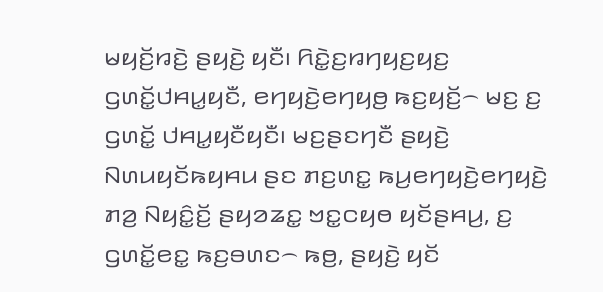ꤗꤟꤢꤩ꤬ꤙꤢꤧ꤬ ꤔꤟꤢꤧ꤬ ꤟꤢꤪ꤯ ꤖꤢꤧ꤭ꤢ꤬ꤙꤚꤟꤢ꤬ꤟꤢ꤬ ꤞꤛꤢꤩ꤭ꤓꤌꤣ꤭ꤟꤢꤪ, ꤕꤚꤟꤢꤧ꤬ꤕꤚꤟꤥ꤬ ꤒꤢ꤬ꤟꤢꤩ꤬꤮ ꤗꤢ꤬ ꤢ꤬ ꤞꤛꤢꤩ꤭ ꤓꤌꤣ꤭ꤟꤢꤪꤟꤢꤪ꤯ ꤗꤢ꤬ꤔꤢꤚꤢꤪ ꤔꤟꤢꤧ꤬ ꤡꤛꤣꤟꤢꤩꤒꤟꤌꤣ ꤔꤢ ꤊꤢ꤬ꤛꤢ꤭ ꤒꤣ꤬ꤕꤚꤟꤢꤧ꤬ꤕꤚꤟꤢꤧ꤬ ꤊꤤ꤬ ꤡꤟꤢꤨ꤭ꤢꤩ꤬ ꤔꤟꤤꤘꤢ꤭ ꤠꤢ꤭ꤍꤟꤥ ꤟꤢꤩꤔꤌꤣ꤬, ꤢ꤬ ꤞꤛꤢꤩ꤭ꤕꤢ꤭ ꤒꤢ꤬ꤋꤛꤢ꤮ ꤒꤥ꤬, ꤔꤟꤢꤧ꤬ ꤟꤢꤩ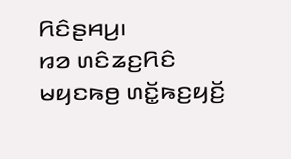ꤖꤢꤨꤔꤌꤣ꤬꤯
ꤙꤤ ꤛꤢꤨꤘꤢ꤬ꤖꤢꤨ ꤗꤟꤢꤒꤥ꤬ ꤛꤢꤩ꤭ꤒꤢ꤬ꤟꤢꤩ꤬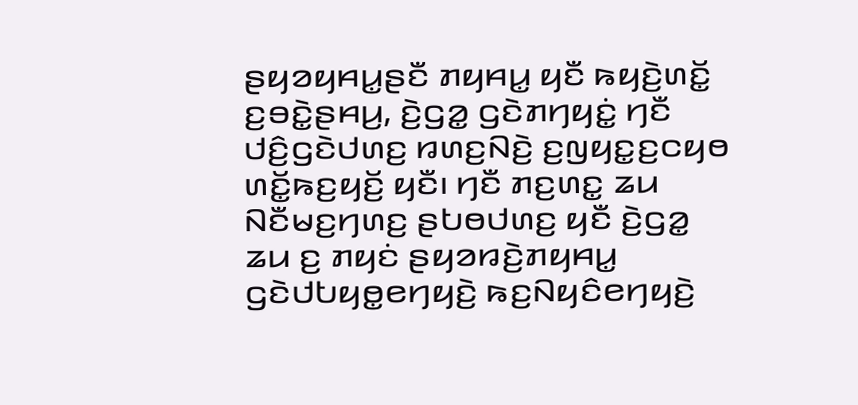ꤔꤟꤤꤟꤌꤣ꤭ꤔꤢꤪ ꤊꤟꤌꤣ꤭ ꤟꤢꤪ ꤒꤟꤢꤧ꤬ꤛꤢꤩ꤭ ꤢ꤬ꤋꤢꤧ꤭ꤔꤌꤣ꤬, ꤢꤧ꤬ꤞꤤ꤭ ꤞꤢꤧꤊꤚꤟꤢꤦ꤭ ꤚꤢꤪ ꤓꤢꤨ꤬ꤞꤢꤧꤓꤛꤢ꤬ ꤙꤛꤢ꤬ꤡꤢꤧ꤬ ꤢ꤬ꤜꤟꤢ꤭ꤢ꤬ꤍꤟꤥ ꤛꤢꤩ꤭ꤒꤢ꤬ꤟꤢꤩ꤬ ꤟꤢꤪ꤯ ꤚꤢꤪ ꤊꤢ꤬ꤛꤢ꤭ ꤘꤣ ꤡꤢꤪꤗꤢ꤬ꤚꤛꤢ꤬ ꤔꤝꤥꤓꤛꤢ꤬ ꤟꤢꤪ ꤢꤧ꤬ꤞꤤ꤭ ꤘꤣ ꤢ꤬ ꤊꤟꤢꤦ ꤔꤟꤤꤙꤢꤧ꤬ꤊꤟꤌꤣ꤭ ꤞꤢꤧꤓꤝꤟꤥ꤭ꤕꤚꤟꤢꤧ꤬ ꤒꤢ꤬ꤡꤟꤢꤨꤕꤚꤟꤢꤧ꤬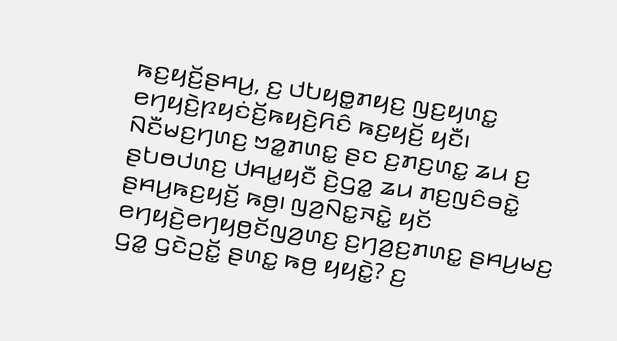ꤒꤢ꤬ꤟꤢꤩ꤬ꤔꤌꤣ꤬, ꤢ꤬ ꤓꤝꤟꤥ꤭ꤊꤟꤢ꤬ ꤜꤢ꤬ꤟꤛꤢ꤭ ꤕꤚꤟꤢꤧ꤬ꤐꤟꤢꤦꤢꤩ꤬ꤒꤟꤢꤧ꤬ꤖꤢꤨ ꤒꤢ꤬ꤟꤢꤩ꤬ ꤟꤢꤪ꤯
ꤡꤢꤪꤗꤢ꤬ꤚꤛꤢ꤬ ꤠꤤ꤭ꤊꤛꤢ꤭ ꤔꤢ ꤢ꤬ꤊꤢ꤬ꤛꤢ꤭ ꤘꤣ ꤢ꤬ ꤔꤝꤥꤓꤛꤢ꤬ ꤓꤌꤣ꤭ꤟꤢꤪ ꤢꤧ꤬ꤞꤤ꤭ ꤘꤣ ꤊꤢ꤬ꤜꤢꤨꤋꤢꤧ꤭ ꤔꤌꤣ꤬ꤒꤢ꤬ꤟꤢꤩ꤬ ꤒꤥ꤬꤯ ꤜꤤ꤬ꤡꤢ꤭ꤏꤢꤧ꤭ ꤟꤢꤩ ꤕꤚꤟꤢꤧ꤬ꤕꤚꤟꤥ꤬ꤢꤩꤜꤤ꤬ꤛꤢ꤬ ꤢ꤬ꤚꤤ꤬ꤢ꤬ꤊꤛꤢ꤭ ꤔꤌꤣ꤬ꤗꤢ꤬ ꤞꤤ꤭ ꤞꤢꤧꤑꤢꤩ꤭ ꤔꤛꤢ꤭ ꤒꤥ꤬ ꤟꤟꤢꤧ꤭? ꤢ꤬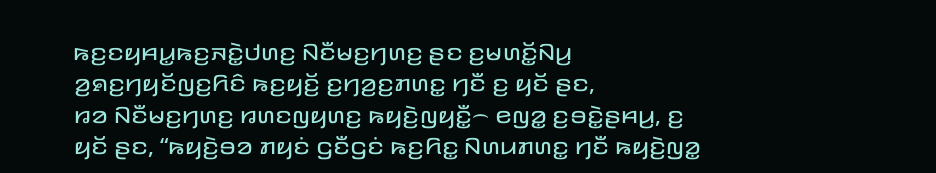ꤒꤢ꤬ꤢꤟꤌꤣ꤭ꤒꤢ꤬ꤏꤢꤧ꤭ꤓꤛꤢ꤬ ꤡꤢꤪꤗꤢ꤬ꤚꤛꤢ꤬ ꤔꤢ ꤢ꤬ꤗꤛꤢꤩ꤭ꤡꤣ꤬ ꤤ꤬ꤎꤢ꤬ꤚꤟꤢꤩꤜꤢ꤬ꤖꤢꤨ ꤒꤢ꤬ꤟꤢꤩ꤬ ꤢ꤬ꤚꤤ꤬ꤢ꤬ꤊꤛꤢ꤭ ꤚꤢꤪ ꤢ꤬ ꤟꤢꤩ ꤔꤢ,
ꤙꤤ ꤡꤢꤪꤗꤢ꤬ꤚꤛꤢ꤬ ꤙꤛꤢꤜꤟꤛꤢ꤬ ꤒꤟꤢꤧ꤬ꤜꤟꤢꤪ꤭꤮ ꤕꤜꤤ꤭ ꤢ꤬ꤋꤢꤧ꤭ꤔꤌꤣ꤬, ꤢ꤬ ꤟꤢꤩ ꤔꤢ, “ꤒꤟꤢꤧ꤬ꤋꤤ ꤊꤟꤢꤦ ꤞꤢꤪꤞꤢꤦ ꤒꤢ꤬ꤖꤢ꤭ ꤡꤛꤣꤊꤛꤢ꤭ ꤚꤢꤪ ꤒꤟꤢꤧ꤬ꤜꤤ꤭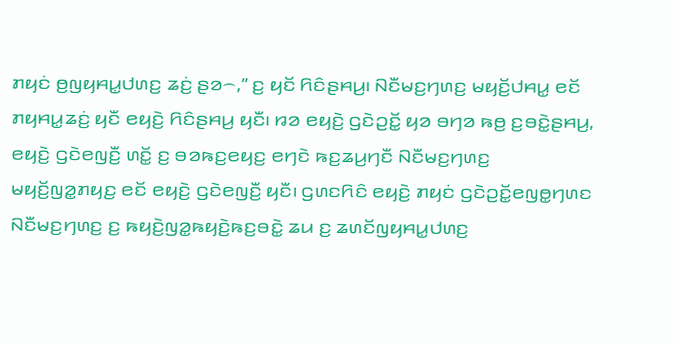ꤊꤟꤢꤦ ꤥ꤬ꤜꤟꤌꤣ꤭ꤓꤛꤢ꤬ ꤘꤢꤦ꤬ ꤔꤤ꤮,” ꤢ꤬ ꤟꤢꤩ ꤖꤢꤨꤔꤌꤣ꤬꤯ ꤡꤢꤪꤗꤢ꤬ꤚꤛꤢ꤬ ꤗꤟꤢꤩ꤬ꤓꤌꤣ꤭ ꤕꤢꤩ ꤊꤟꤌꤣ꤭ꤘꤢꤦ꤬ ꤟꤢꤪ ꤕꤟꤢꤧ꤬ ꤖꤢꤨꤔꤌꤣ꤬ ꤟꤢꤪ꤯ ꤙꤤ ꤕꤟꤢꤧ꤬ ꤞꤢꤧꤑꤢꤩ꤭ ꤟꤤ ꤋꤚꤤ ꤒꤥ꤬ ꤢ꤬ꤋꤢꤧ꤭ꤔꤌꤣ꤬, ꤕꤟꤢꤧ꤬ ꤞꤢꤧꤕꤜꤢꤪ꤬ ꤛꤢꤩ꤭ ꤢ꤬ ꤋꤤꤒꤢ꤬ꤕꤟꤢ꤬ ꤕꤚꤢꤧ ꤒꤢ꤬ꤘꤣ꤬ꤚꤢꤪ ꤡꤢꤪꤗꤢ꤬ꤚꤛꤢ꤬ ꤗꤟꤢꤩ꤬ꤜꤤ꤭ꤊꤟꤢ꤬ ꤕꤢꤩ ꤕꤟꤢꤧ꤬ ꤞꤢꤧꤕꤜꤢꤪ꤬ ꤟꤢꤪ꤯ ꤞꤛꤢꤖꤢꤨ ꤕꤟꤢꤧ꤬ ꤊꤟꤢꤦ ꤞꤢꤧꤑꤢꤩ꤭ꤕꤜꤥ꤭ꤚꤛꤢ ꤡꤢꤪꤗꤢ꤬ꤚꤛꤢ꤬ ꤢ꤬ ꤒꤟꤢꤧ꤬ꤜꤤ꤭ꤒꤟꤢꤧ꤬ꤒꤢ꤬ꤋꤢꤧ꤭ ꤘꤣ ꤢ꤬ ꤘꤛꤢꤩꤜꤟꤌꤣ꤭ꤓꤛꤢ꤬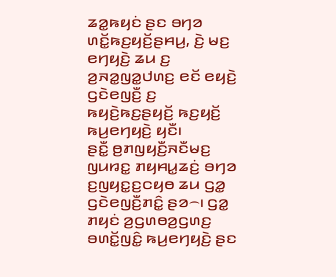ꤘꤤ꤭ꤒꤟꤢꤦ ꤔꤢ ꤋꤚꤤ ꤛꤢꤩ꤭ꤒꤢ꤬ꤟꤢꤩ꤬ꤔꤌꤣ꤬, ꤢꤧ꤬ ꤗꤢ꤬ ꤕꤚꤟꤢꤧ꤬ ꤘꤣ ꤢ꤬ ꤤ꤬ꤏꤤ꤭ꤜꤤ꤭ꤓꤛꤢ꤬ ꤕꤢꤩ ꤕꤟꤢꤧ꤬ ꤞꤢꤧꤕꤜꤢꤪ꤬ ꤢ꤬ ꤒꤟꤢꤧ꤬ꤒꤢ꤬ꤔꤟꤢꤩ꤬ ꤒꤢ꤬ꤟꤢꤩ꤬ ꤒꤣ꤬ꤕꤚꤟꤢꤧ꤬ ꤟꤢꤪ꤯
ꤔꤢꤪ꤭ ꤥ꤬ꤊꤜꤟꤢꤪ꤬ꤏꤢꤪꤗꤢ꤬ ꤜꤣꤙꤢ꤭ ꤊꤟꤌꤣ꤭ꤘꤢꤦ꤬ ꤋꤚꤤ ꤢ꤬ꤜꤟꤢ꤭ꤢ꤬ꤍꤟꤥ ꤘꤣ ꤞꤤ꤭ ꤞꤢꤧꤕꤜꤢꤪ꤬ꤊꤢꤨ꤭ ꤔꤤ꤮꤯ ꤞꤤ꤭ ꤊꤟꤢꤦ ꤤ꤬ꤞꤛꤥꤤ꤬ꤞꤛꤢ꤬ ꤋꤛꤢꤩ꤭ꤜꤢꤨ꤭ ꤒꤣ꤬ꤕꤚꤟꤢꤧ꤬ ꤔꤢ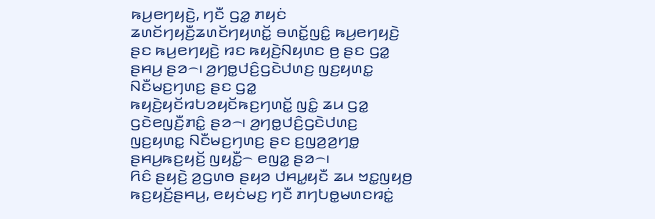ꤒꤣ꤬ꤕꤚꤟꤢꤧ꤬, ꤚꤢꤪ ꤞꤤ꤭ ꤊꤟꤢꤦ ꤘꤛꤢꤩꤚꤟꤢꤪ꤬ꤘꤛꤢꤩꤚꤟꤛꤢꤩ꤭ ꤋꤛꤢꤩ꤭ꤜꤢꤨ꤭ ꤒꤣ꤬ꤕꤚꤟꤢꤧ꤬ ꤔꤢ ꤒꤣ꤬ꤕꤚꤟꤢꤧ꤬ ꤙꤢ ꤒꤟꤢꤧ꤬ꤡꤟꤛꤢ ꤥ꤬ ꤔꤢ ꤞꤤ꤭ ꤔꤌꤣ꤬ ꤔꤤ꤮꤯ ꤤ꤬ꤚꤥ꤭ꤓꤢꤨ꤬ꤞꤢꤧꤓꤛꤢ꤬ ꤜꤢ꤬ꤟꤛꤢ꤭ ꤡꤢꤪꤗꤢ꤬ꤚꤛꤢ꤬ ꤔꤢ ꤞꤤ꤭ ꤒꤟꤢꤧ꤬ꤟꤢꤩꤙꤝꤤꤟꤢꤩꤒꤢ꤬ꤚꤛꤢꤩ꤭ ꤜꤢꤨ꤭ ꤘꤣ ꤞꤤ꤭ ꤞꤢꤧꤕꤜꤢꤪ꤬ꤊꤢꤨ꤭ ꤔꤤ꤮꤯ ꤤ꤬ꤚꤥ꤭ꤓꤢꤨ꤬ꤞꤢꤧꤓꤛꤢ꤬ ꤜꤢ꤬ꤟꤛꤢ꤭ ꤡꤢꤪꤗꤢ꤬ꤚꤛꤢ꤬ ꤔꤢ ꤢ꤬ꤜꤤ꤬ꤤ꤬ꤚꤥ꤭ ꤔꤌꤣ꤬ꤒꤢ꤬ꤟꤢꤩ꤬ ꤜꤟꤢꤪ꤭꤮ ꤕꤜꤤ꤭ ꤔꤤ꤮꤯
ꤖꤢꤨ ꤔꤟꤢꤧ꤬ ꤤ꤬ꤞꤛꤥ ꤔꤟꤤ ꤓꤌꤣ꤭ꤟꤢꤪ ꤘꤣ ꤠꤢ꤭ꤜꤟꤥ꤬ ꤒꤢ꤬ꤟꤢꤩ꤬ꤔꤌꤣ꤬, ꤕꤟꤢꤦꤗꤢ꤬ ꤚꤢꤪ ꤊꤚꤝꤥ꤭ꤗꤛꤢꤙꤢꤦ꤭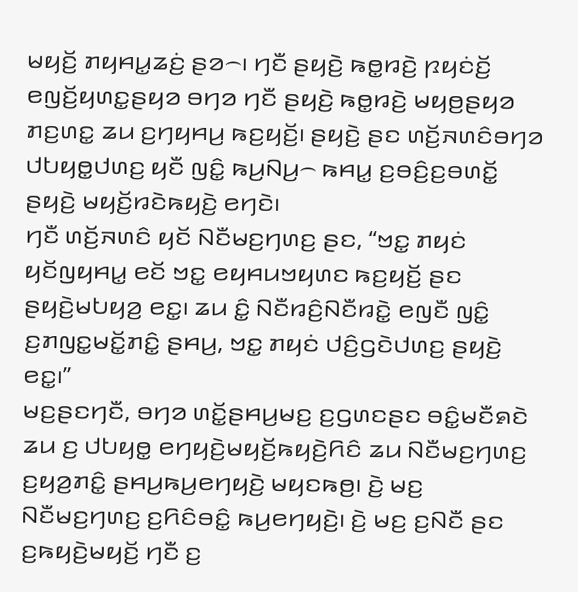ꤗꤟꤢꤩ꤬ ꤊꤟꤌꤣ꤭ꤘꤢꤦ꤬ ꤔꤤ꤮꤯ ꤚꤢꤪ ꤔꤟꤢꤧ꤬ ꤒꤥ꤭ꤙꤢꤧ꤬ ꤐꤟꤢꤦꤢꤩ꤬ ꤕꤜꤢꤩ꤬ꤟꤛꤢ꤭ꤔꤟꤤ ꤋꤚꤤ ꤚꤢꤪ ꤔꤟꤢꤧ꤬ ꤒꤥ꤭ꤙꤢꤧ꤬ ꤗꤟꤥ꤬ꤔꤟꤤ ꤊꤢ꤬ꤛꤢ꤭ ꤘꤣ ꤢ꤬ꤚꤟꤌꤣ꤬ ꤒꤢ꤬ꤟꤢꤩ꤬꤯ ꤔꤟꤢꤧ꤬ ꤔꤢ ꤛꤢꤩ꤬ꤏꤛꤢꤨꤋꤚꤤ ꤓꤝꤟꤥ꤭ꤓꤛꤢ꤬ ꤟꤢꤪ ꤜꤢꤨ꤭ ꤒꤣ꤬ꤡꤣ꤬꤮ ꤒꤌꤣ꤭ ꤢ꤬ꤋꤢꤨ꤬ꤢ꤬ꤋꤛꤢꤩ꤭ ꤔꤟꤢꤧ꤬ ꤗꤟꤢꤩ꤬ꤙꤢꤧꤒꤟꤢꤧ꤬ ꤕꤚꤢꤧ꤯
ꤚꤢꤪ ꤛꤢꤩ꤬ꤏꤛꤢꤨ ꤟꤢꤩ ꤡꤢꤪꤗꤢ꤬ꤚꤛꤢ꤬ ꤔꤢ, “ꤠꤢ꤭ ꤊꤟꤢꤦ ꤟꤢꤩꤜꤟꤌꤣ꤭ ꤕꤢꤩ ꤠꤢ꤭ ꤕꤟꤌꤣꤠꤟꤛꤢ ꤒꤢ꤬ꤟꤢꤩ꤬ ꤔꤢ ꤔꤟꤢꤧ꤬ꤗꤝꤟꤤ꤬ ꤕꤢ꤭꤯ ꤘꤣ ꤢꤨ꤭ ꤡꤢꤪꤙꤢꤨ꤬ꤡꤢꤪꤙꤢꤧ꤭ ꤕꤜꤢꤪ ꤜꤢꤨ꤭ ꤢ꤬ꤊꤜꤢ꤭ꤗꤢꤩ꤭ꤊꤢꤨ꤭ ꤔꤌꤣ꤬, ꤠꤢ꤭ ꤊꤟꤢꤦ ꤓꤢꤨ꤬ꤞꤢꤧꤓꤛꤢ꤬ ꤔꤟꤢꤧ꤬ ꤕꤢ꤭꤯”
ꤗꤢ꤬ꤔꤢꤚꤢꤪ, ꤋꤚꤤ ꤛꤢꤩ꤭ꤔꤌꤣ꤬ꤗꤢ꤬ ꤢ꤬ꤞꤛꤢꤔꤢ ꤋꤢꤨ꤭ꤗꤢꤪꤎꤢꤧ ꤘꤣ ꤢ꤬ ꤓꤝꤟꤥ꤭ ꤕꤚꤟꤢꤧ꤬ꤗꤟꤢꤩ꤬ꤒꤟꤢꤧ꤬ꤖꤢꤨ ꤘꤣ ꤡꤢꤪꤗꤢ꤬ꤚꤛꤢ꤬ ꤢ꤬ꤟꤤ꤬ꤊꤢꤨ꤭ ꤔꤌꤣ꤬ꤒꤣ꤬ꤕꤚꤟꤢꤧ꤬ ꤗꤟꤢꤒꤥ꤬꤯ ꤢꤧ꤬ ꤗꤢ꤬ ꤡꤢꤪꤗꤢ꤬ꤚꤛꤢ꤬ ꤢ꤬ꤖꤢꤨꤋꤢꤨ꤭ ꤒꤣ꤬ꤕꤚꤟꤢꤧ꤬꤯ ꤢꤧ꤬ ꤗꤢ꤬ ꤢ꤬ꤡꤢꤪ ꤔꤢ ꤢ꤬ꤒꤟꤢꤧ꤬ꤗꤟꤢꤩ꤬ ꤚꤢꤪ ꤢ꤬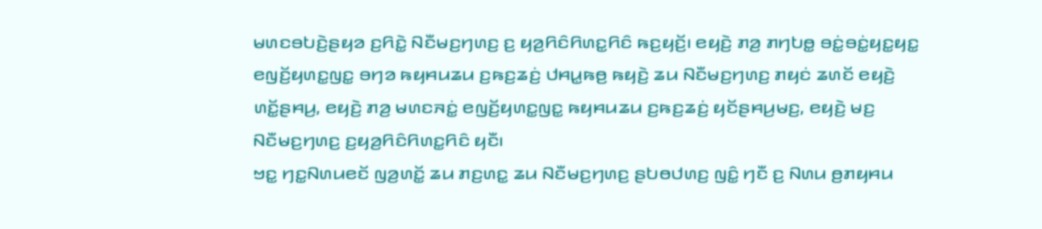ꤗꤛꤢꤋꤝꤢꤧ꤬ꤔꤟꤤ ꤢ꤬ꤖꤢꤧ꤭ ꤡꤢꤪꤗꤢ꤬ꤚꤛꤢ꤬ ꤢ꤬ ꤟꤤ꤬ꤖꤢꤨꤖꤛꤢ꤭ꤖꤢꤨ ꤒꤢ꤬ꤟꤢꤩ꤬꤯ ꤕꤟꤢꤧ꤬ ꤊꤤ꤬ ꤊꤚꤝꤥ꤭ ꤋꤢꤦ꤭ꤋꤢꤦ꤭ꤟꤢ꤭ꤟꤢ꤭ ꤕꤜꤢꤩ꤬ꤟꤛꤢ꤭ꤜꤢ꤭ ꤋꤚꤤ ꤒꤟꤌꤣꤘꤣ ꤢ꤬ꤒꤢ꤬ꤘꤢꤦ꤬ ꤓꤌꤣ꤭ꤒꤥ꤬ ꤒꤟꤢꤧ꤬ ꤘꤣ ꤡꤢꤪꤗꤢ꤬ꤚꤛꤢ꤬ ꤊꤟꤢꤦ ꤘꤛꤢꤩ ꤕꤟꤢꤧ꤬ ꤛꤢꤩ꤭ꤔꤌꤣ꤬, ꤕꤟꤢꤧ꤬ ꤊꤤ꤬ ꤗꤛꤢꤏꤢꤦ꤭ ꤕꤜꤢꤩ꤬ꤟꤛꤢ꤭ꤜꤢ꤭ ꤒꤟꤌꤣꤘꤣ ꤢ꤬ꤒꤢ꤬ꤘꤢꤦ꤬ ꤟꤢꤩꤔꤌꤣ꤬ꤗꤢ꤬, ꤕꤟꤢꤧ꤬ ꤗꤢ꤬ ꤡꤢꤪꤗꤢ꤬ꤚꤛꤢ꤬ ꤢ꤬ꤟꤤ꤬ꤖꤢꤨꤖꤛꤢ꤭ꤖꤢꤨ ꤟꤢꤪ꤯
ꤠꤢ꤭ ꤚꤢ꤭ꤡꤛꤣꤕꤢꤩ ꤜꤤ꤬ꤛꤢꤩ꤭ ꤘꤣ ꤊꤢ꤬ꤛꤢ꤭ ꤘꤣ ꤡꤢꤪꤗꤢ꤬ꤚꤛꤢ꤬ ꤔꤝꤥꤓꤛꤢ꤬ ꤜꤢꤨ꤭ ꤚꤢꤪ ꤢ꤬ ꤡꤛꤣ ꤥ꤬ꤊꤟꤌꤣ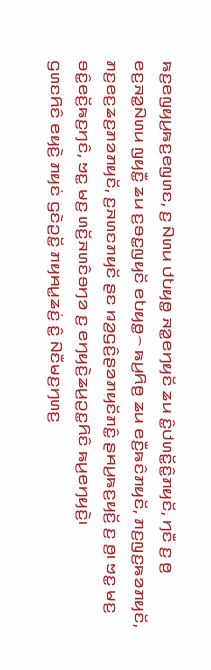ꤒꤢ꤬ꤕꤜꤟꤣ꤬ꤒꤢ꤬ꤕꤜꤛꤢ, ꤢ꤬ ꤡꤛꤣ ꤓꤝꤟꤥ꤭ ꤏꤤ꤭ꤕꤚꤟꤢꤩ ꤘꤣ ꤢꤨ꤭ꤓꤛꤢꤩ꤭ꤢꤨ꤭ꤊꤟꤢꤩ, ꤚꤢꤪ ꤢ꤬ ꤥ꤬ ꤕꤢ꤬ꤏꤤ꤭ꤡꤛꤣ ꤜꤟꤢꤪ꤭ ꤘꤣ ꤢ꤬ꤋꤢ꤭ꤜꤟꤢꤩ ꤕꤝꤟꤥ꤭꤮ ꤒꤣ꤬ꤖꤥ꤬ ꤘꤣ ꤕꤢꤪ꤬ꤒꤢꤨꤊꤟꤢꤩ, ꤊꤢ꤬ꤜꤢ꤬ꤒꤤꤊꤟꤢꤩ, ꤊꤢ꤬ꤕꤢ꤬ꤘꤢ꤬ꤊꤤꤊꤟꤢꤩ, ꤢ꤬ꤏꤛꤢꤊꤟꤢꤩ ꤔꤢ ꤙꤤ꤬ꤞꤢꤨ꤬ꤔꤤꤊꤟꤢꤩꤊꤢꤨ꤭ ꤔꤌꤣ꤬ꤒꤢ꤬ꤟꤢꤩ꤬ ꤢ꤬ ꤥ꤬꤯ ꤠꤢ꤭ ꤗꤢ꤬ ꤋꤢꤨ꤭ꤕꤢꤩ꤬ꤒꤢ꤬ꤚꤢꤨ, ꤠꤢ꤭ ꤗꤢ꤬ ꤛꤢꤩ꤬ꤏꤛꤢꤨꤋꤚꤤ ꤢ꤬ ꤕꤚꤟꤢꤧ꤬ꤘꤣ꤬ꤑꤢ꤭ꤖꤢꤨ ꤒꤣ꤬ꤕꤚꤟꤢꤧ꤬꤯
ꤞꤛꤢꤖꤢꤨ ꤕꤟꤢꤧ꤬ ꤊꤟꤢꤦ ꤞꤢꤧꤑꤢꤩ꤭ ꤊꤟꤌꤣ꤭ꤘꤢꤦ꤬ ꤢꤨ꤭ ꤡꤢꤪꤗꤢ꤬ꤚꤛꤢ꤬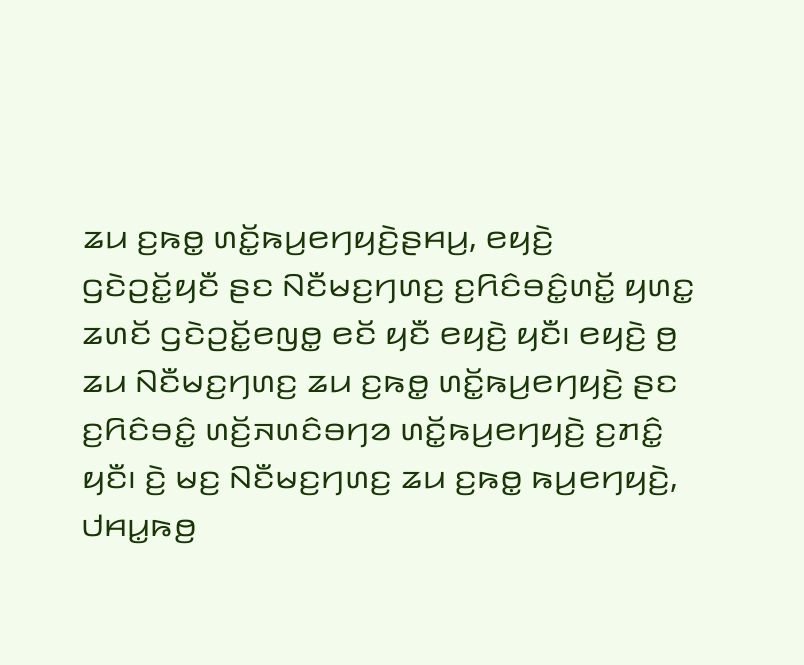ꤘꤣ ꤢ꤬ꤒꤥ꤭ ꤛꤢꤩ꤭ꤒꤣ꤬ꤕꤚꤟꤢꤧ꤬ꤔꤌꤣ꤬, ꤕꤟꤢꤧ꤬ ꤞꤢꤧꤑꤢꤩ꤭ꤟꤢꤪ ꤔꤢ ꤡꤢꤪꤗꤢ꤬ꤚꤛꤢ꤬ ꤢ꤬ꤖꤢꤨꤋꤢꤨ꤭ꤛꤢꤩ꤭ ꤟꤛꤢ꤭ ꤘꤛꤢꤩ ꤞꤢꤧꤑꤢꤩ꤭ꤕꤜꤥ꤭ ꤕꤢꤩ ꤟꤢꤪ ꤕꤟꤢꤧ꤬ ꤟꤢꤪ꤯ ꤕꤟꤢꤧ꤬ ꤥ꤬ ꤘꤣ ꤡꤢꤪꤗꤢ꤬ꤚꤛꤢ꤬ ꤘꤣ ꤢ꤬ꤒꤥ꤭ ꤛꤢꤩ꤭ꤒꤣ꤬ꤕꤚꤟꤢꤧ꤬ ꤔꤢ ꤢ꤬ꤖꤢꤨꤋꤢꤨ꤭ ꤛꤢꤩ꤬ꤏꤛꤢꤨꤋꤚꤤ ꤛꤢꤩ꤭ꤒꤣ꤬ꤕꤚꤟꤢꤧ꤬ ꤢ꤬ꤊꤢꤨ꤭ ꤟꤢꤪ꤯ ꤢꤧ꤬ ꤗꤢ꤬ ꤡꤢꤪꤗꤢ꤬ꤚꤛꤢ꤬ ꤘꤣ ꤢ꤬ꤒꤥ꤭ ꤒꤣ꤬ꤕꤚꤟꤢꤧ꤬, ꤓꤌꤣ꤭ꤒꤥ꤬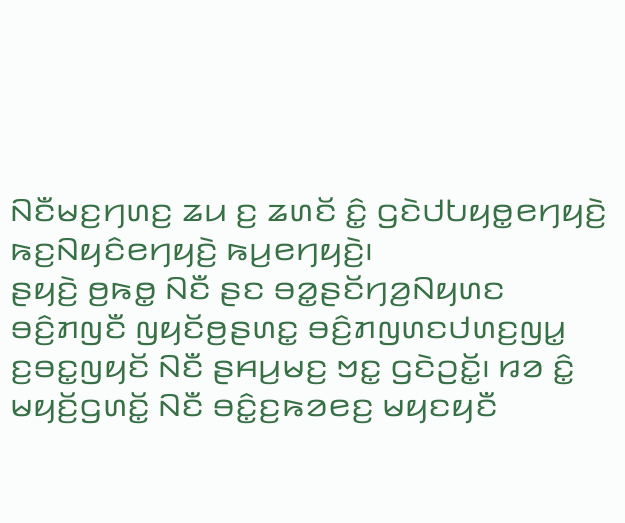ꤡꤢꤪꤗꤢ꤬ꤚꤛꤢ꤬ ꤘꤣ ꤢ꤬ ꤘꤛꤢꤩ ꤢꤨ꤭ ꤞꤢꤧꤓꤝꤟꤥ꤭ꤕꤚꤟꤢꤧ꤬ ꤒꤢ꤬ꤡꤟꤢꤨꤕꤚꤟꤢꤧ꤬ ꤒꤣ꤬ꤕꤚꤟꤢꤧ꤬꤯
ꤔꤟꤢꤧ꤬ ꤥ꤬ꤒꤥ꤭ ꤡꤢꤪ ꤔꤢ ꤋꤤ꤭ꤔꤢꤩꤚꤤ꤬ꤡꤟꤛꤢ ꤋꤢꤨ꤬ꤊꤜꤢꤪ ꤜꤟꤢꤩꤥ꤬ꤔꤛꤢ꤭ ꤋꤢꤨ꤬ꤊꤜꤛꤢꤓꤛꤢ꤬ꤜꤣ꤭ ꤢ꤬ꤋꤢ꤭ꤜꤟꤢꤩ ꤡꤢꤪ ꤔꤌꤣ꤬ꤗꤢ꤬ ꤠꤢ꤭ ꤞꤢꤧꤑꤢꤩ꤭꤯ ꤙꤤ ꤢꤨ꤭ ꤗꤟꤢꤩ꤬ꤞꤛꤢꤩ꤭ ꤡꤢꤪ ꤋꤢꤨ꤭ꤢ꤬ꤒꤤꤕꤢ꤬ ꤗꤟꤢꤟꤢꤪ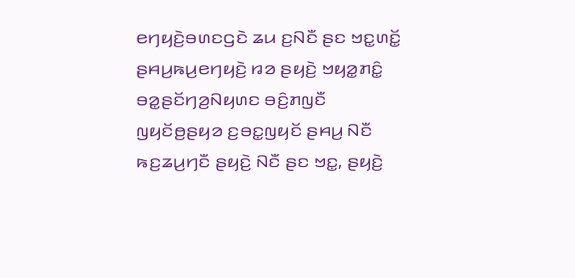ꤕꤚꤟꤢꤧ꤬ꤋꤛꤢꤞꤢꤧ ꤘꤣ ꤢ꤬ꤡꤢꤪ ꤔꤢ ꤠꤢ꤭ꤛꤢꤩ꤭ ꤔꤌꤣ꤬ꤒꤣ꤬ꤕꤚꤟꤢꤧ꤬ ꤙꤤ ꤔꤟꤢꤧ꤬ ꤠꤟꤤ꤭ꤊꤢꤨ꤭ ꤋꤤ꤭ꤔꤢꤩꤚꤤ꤬ꤡꤟꤛꤢ ꤋꤢꤨ꤬ꤊꤜꤢꤪ ꤜꤟꤢꤩꤥ꤬ꤔꤟꤤ ꤢ꤬ꤋꤢ꤭ꤜꤟꤢꤩ ꤔꤌꤣ꤬ ꤡꤢꤪ ꤒꤢ꤬ꤘꤣ꤬ꤚꤢꤪ ꤔꤟꤢꤧ꤬ ꤡꤢꤪ ꤔꤢ ꤠꤢ꤭, ꤔꤟꤢꤧ꤬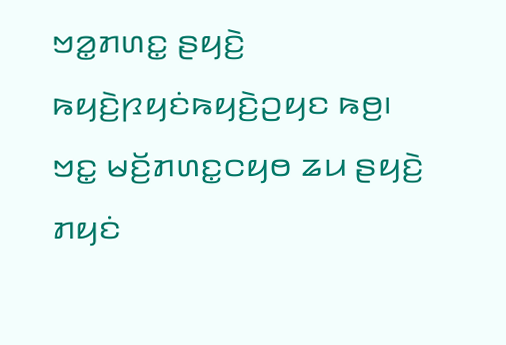ꤠꤤ꤭ꤊꤛꤢ꤭ ꤔꤟꤢꤧ꤬ ꤒꤟꤢꤧ꤬ꤐꤟꤢꤦꤒꤟꤢꤧ꤬ꤑꤟꤢ ꤒꤥ꤬꤯
ꤠꤢ꤭ ꤗꤢꤩ꤬ꤊꤛꤢ꤭ꤍꤟꤥ ꤘꤣ ꤔꤟꤢꤧ꤬ ꤊꤟꤢꤦ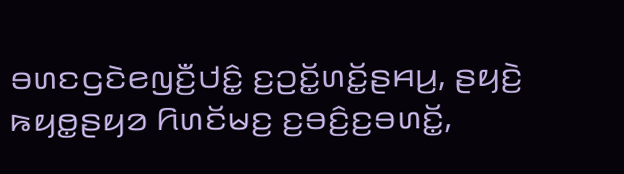ꤋꤛꤢꤞꤢꤧꤕꤜꤢꤪ꤬ꤓꤢꤨ꤭ ꤢ꤬ꤑꤢꤩ꤭ꤛꤢꤩ꤭ꤔꤌꤣ꤬, ꤔꤟꤢꤧ꤬ ꤒꤟꤥ꤭ꤔꤟꤤ ꤖꤛꤢꤩꤗꤢ꤬ ꤢ꤬ꤋꤢꤨ꤬ꤢ꤬ꤋꤛꤢꤩ꤭,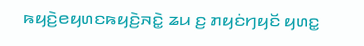ꤒꤟꤢꤧ꤬ꤕꤟꤛꤢꤒꤟꤢꤧ꤬ꤏꤢꤧ꤭ ꤘꤣ ꤢ꤬ ꤊꤟꤢꤦꤚꤟꤢꤩ ꤟꤛꤢ꤭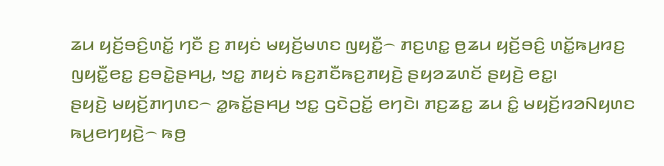ꤘꤣ ꤟꤢꤩ꤬ꤋꤢꤨ꤬ꤛꤢꤩ꤭ ꤚꤢꤪ ꤢ꤬ ꤊꤟꤢꤦ ꤗꤟꤢꤩ꤬ꤗꤛꤢ ꤜꤟꤢꤪ꤭꤮ ꤊꤢ꤬ꤛꤢ꤭ ꤥ꤬ꤘꤣ ꤟꤢꤩ꤬ꤋꤢꤨ꤬ ꤛꤢꤩ꤭ꤒꤣ꤬ꤙꤢ꤬ ꤜꤟꤢꤪ꤭ꤕꤢ꤭ ꤢ꤬ꤋꤢꤧ꤭ꤔꤌꤣ꤬, ꤠꤢ꤭ ꤊꤟꤢꤦ ꤒꤢ꤬ꤊꤢꤪꤒꤢ꤬ꤊꤟꤢꤧ꤬ ꤔꤟꤤꤘꤛꤢꤩ ꤔꤟꤢꤧ꤬ ꤕꤢ꤭꤯
ꤔꤟꤢꤧ꤬ ꤗꤟꤢꤩ꤬ꤊꤚꤛꤢ꤮ ꤤ꤭ꤒꤢꤩ꤭ꤔꤌꤣ꤬ ꤠꤢ꤭ ꤞꤢꤧꤑꤢꤩ꤭ ꤕꤚꤢꤧ꤯ ꤊꤢ꤬ꤘꤢ꤭ ꤘꤣ ꤢꤨ꤭ ꤗꤟꤢꤩ꤬ꤙꤤꤡꤟꤛꤢ ꤒꤣ꤬ꤕꤚꤟꤢꤧ꤬꤮ ꤒꤥ꤬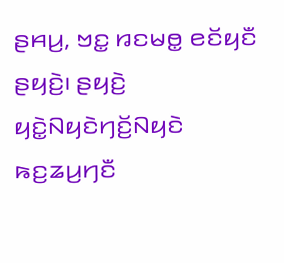ꤔꤌꤣ꤬, ꤠꤢ꤭ ꤙꤢꤗꤥ꤭ ꤕꤢꤩꤟꤢꤪ ꤔꤟꤢꤧ꤬꤯ ꤔꤟꤢꤧ꤬ ꤟꤢꤧ꤭ꤡꤟꤢꤧꤚꤢꤩ꤬ꤡꤟꤢꤧ ꤒꤢ꤬ꤘꤣ꤬ꤚꤢꤪ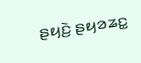ꤔꤟꤢꤧ꤬ ꤔꤟꤤꤘꤢ꤭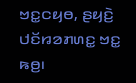ꤠꤢ꤭ꤍꤟꤥ, ꤔꤟꤢꤧ꤬ ꤓꤢꤩꤙꤤꤊꤛꤢ꤭ ꤠꤢ꤭ ꤒꤥ꤬꤯